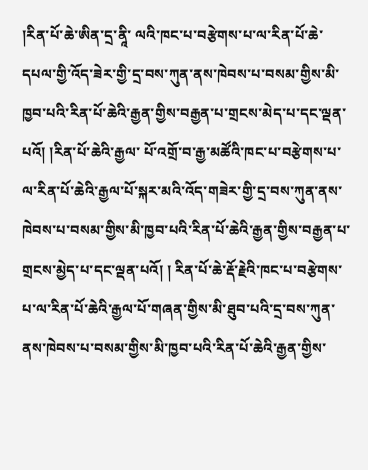།རིན་པོ་ཆེ་ཨིན་དྲ་ནཱི་ ལའི་ཁང་པ་བརྩེགས་པ་ལ་རིན་པོ་ཆེ་དཔལ་གྱི་འོད་ཟེར་གྱི་དྲ་བས་ཀུན་ནས་ཁེབས་པ་བསམ་གྱིས་མི་ཁྱབ་པའི་རིན་པོ་ཆེའི་རྒྱན་གྱིས་བརྒྱན་པ་གྲངས་མེད་པ་དང་ལྡན་པའོ། །རིན་པོ་ཆེའི་རྒྱལ་ པོ་འགྲོ་བ་རྒྱ་མཚོའི་ཁང་པ་བརྩེགས་པ་ལ་རིན་པོ་ཆེའི་རྒྱལ་པོ་སྐར་མའི་འོད་གཟེར་གྱི་དྲ་བས་ཀུན་ནས་ཁེབས་པ་བསམ་གྱིས་མི་ཁྱབ་པའི་རིན་པོ་ཆེའི་རྒྱན་གྱིས་བརྒྱན་པ་གྲངས་མྱེད་པ་དང་ལྡན་པའོ། ། རིན་པོ་ཆེ་རྡོ་རྗེའི་ཁང་པ་བརྩེགས་པ་ལ་རིན་པོ་ཆེའི་རྒྱལ་པོ་གཞན་གྱིས་མི་ཐུབ་པའི་དྲ་བས་ཀུན་ནས་ཁེབས་པ་བསམ་གྱིས་མི་ཁྱབ་པའི་རིན་པོ་ཆེའི་རྒྱན་གྱིས་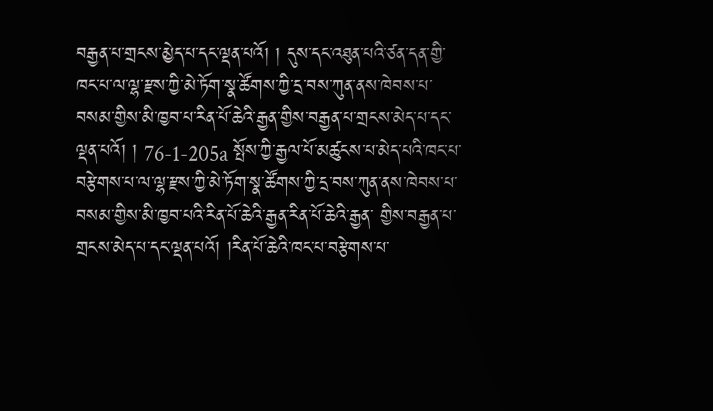བརྒྱན་པ་གྲངས་མྱེད་པ་དང་ལྡན་པའོ། ། དུས་དང་འཐུན་པའི་ཙན་དན་གྱི་ཁང་པ་ལ་ལྷ་རྫས་ཀྱི་མེ་ཏོག་སྣ་ཚོགས་ཀྱི་དྲ་བས་ཀུན་ནས་ཁེབས་པ་བསམ་གྱིས་མི་ཁྱབ་པ་རིན་པོ་ཆེའི་རྒྱན་གྱིས་བརྒྱན་པ་གྲངས་མེད་པ་དང་ལྡན་པའོ། ། 76-1-205a སྤོས་ཀྱི་རྒྱལ་པོ་མཚུངས་པ་མེད་པའི་ཁང་པ་བརྩེགས་པ་ལ་ལྷ་རྫས་ཀྱི་མེ་ཏོག་སྣ་ཚོགས་ཀྱི་དྲ་བས་ཀུན་ནས་ཁེབས་པ་བསམ་གྱིས་མི་ཁྱབ་པའི་རིན་པོ་ཆེའི་རྒྱན་རིན་པོ་ཆེའི་རྒྱན་ གྱིས་བརྒྱན་པ་གྲངས་མེད་པ་དང་ལྡན་པའོ། །རིན་པོ་ཆེའི་ཁང་པ་བརྩེགས་པ་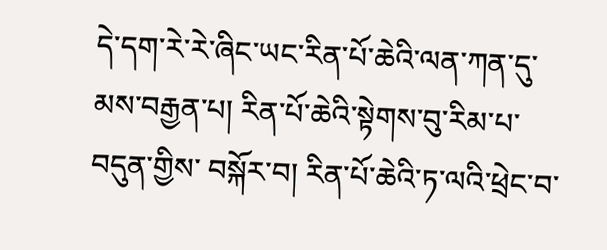དེ་དག་རེ་རེ་ཞིང་ཡང་རིན་པོ་ཆེའི་ལན་ཀན་དུ་མས་བརྒྱན་པ། རིན་པོ་ཆེའི་སྟེགས་བུ་རིམ་པ་བདུན་གྱིས་ བསྐོར་བ། རིན་པོ་ཆེའི་ཏ་ལའི་ཕྲེང་བ་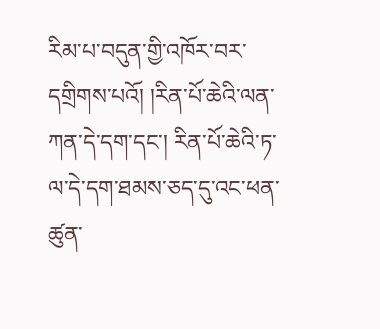རིམ་པ་བདུན་གྱི་འཁོར་བར་དགྲིགས་པའོ། །རིན་པོ་ཆེའི་ལན་ཀན་དེ་དག་དང་། རིན་པོ་ཆེའི་ཏ་ལ་དེ་དག་ཐམས་ཅད་དུ་འང་ཕན་ཚུན་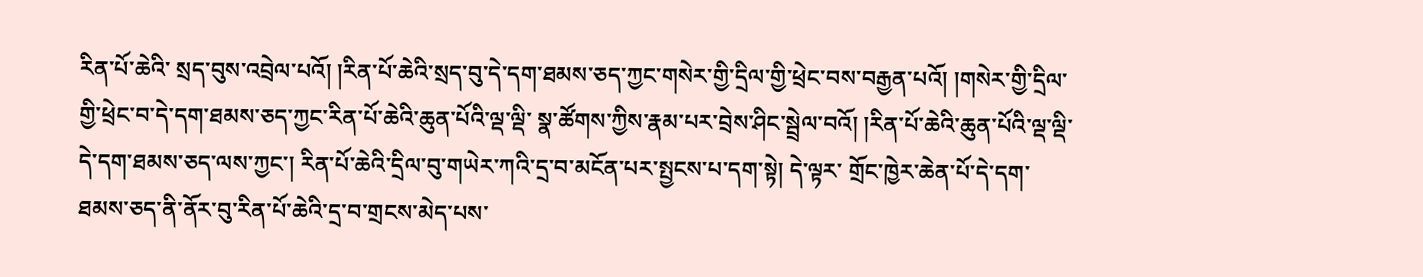རིན་པོ་ཆེའི་ སྲད་བུས་འབྲེལ་པའོ། །རིན་པོ་ཆེའི་སྲད་བུ་དེ་དག་ཐམས་ཅད་ཀྱང་གསེར་གྱི་དྲིལ་གྱི་ཕྲེང་བས་བརྒྱན་པའོ། །གསེར་གྱི་དྲིལ་གྱི་ཕྲེང་བ་དེ་དག་ཐམས་ཅད་ཀྱང་རིན་པོ་ཆེའི་ཆུན་པོའི་ལྡ་ལྡི་ སྣ་ཚོགས་ཀྱིས་རྣམ་པར་བྲེས་ཤིང་སྦྲེལ་བའོ། །རིན་པོ་ཆེའི་ཆུན་པོའི་ལྡ་ལྡི་དེ་དག་ཐམས་ཅད་ལས་ཀྱང་། རིན་པོ་ཆེའི་དྲིལ་བུ་གཡེར་ཀའི་དྲ་བ་མངོན་པར་སྤྱངས་པ་དག་སྟེ། དེ་ལྟར་ གྲོང་ཁྱེར་ཆེན་པོ་དེ་དག་ཐམས་ཅད་ནི་ནོར་བུ་རིན་པོ་ཆེའི་དྲ་བ་གྲངས་མེད་པས་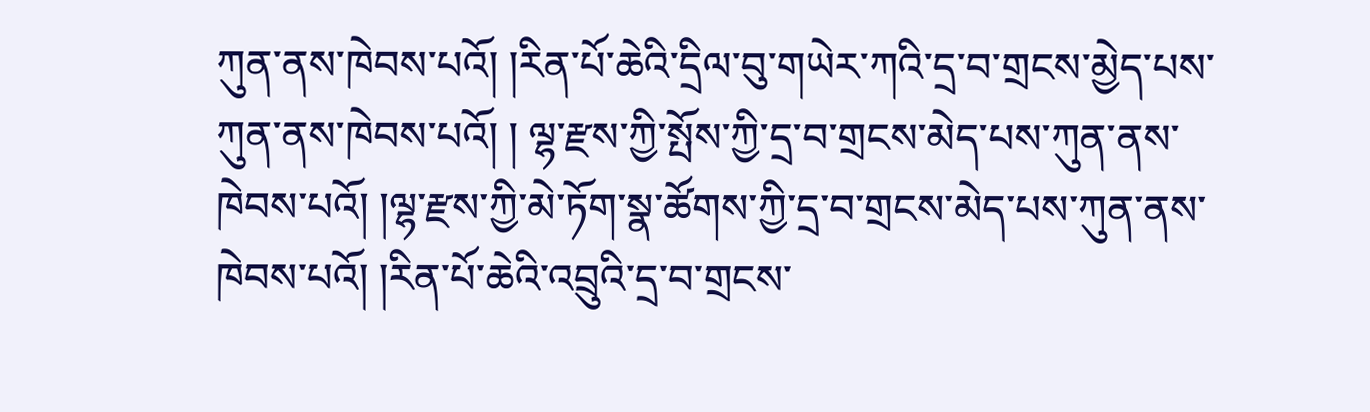ཀུན་ནས་ཁེབས་པའོ། །རིན་པོ་ཆེའི་དྲིལ་བུ་གཡེར་ཀའི་དྲ་བ་གྲངས་མྱེད་པས་ཀུན་ནས་ཁེབས་པའོ། ། ལྷ་རྫས་ཀྱི་སྤོས་ཀྱི་དྲ་བ་གྲངས་མེད་པས་ཀུན་ནས་ཁེབས་པའོ། །ལྷ་རྫས་ཀྱི་མེ་ཏོག་སྣ་ཚོགས་ཀྱི་དྲ་བ་གྲངས་མེད་པས་ཀུན་ནས་ཁེབས་པའོ། །རིན་པོ་ཆེའི་འབྲུའི་དྲ་བ་གྲངས་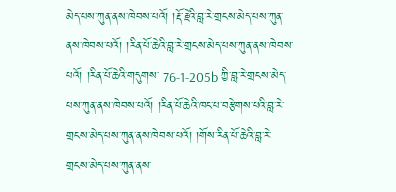མེད་པས་ཀུན་ནས་ཁེབས་པའོ། །རྡོ་རྗེའི་བླ་རེ་གྲངས་མེད་པས་ཀུན་ནས་ཁེབས་པའོ། །རིན་པོ་ཆེའི་བླ་རེ་གྲངས་མེད་པས་ཀུན་ནས་ཁེབས་པའོ། །རིན་པོ་ཆེའི་གདུགས་ 76-1-205b ཀྱི་བླ་རེ་གྲངས་མེད་པས་ཀུན་ནས་ཁེབས་པའོ། །རིན་པོ་ཆེའི་ཁང་པ་བརྩེགས་པའི་བླ་རེ་གྲངས་མེད་པས་ཀུན་ནས་ཁེབས་པའོ། །གོས་རིན་པོ་ཆེའི་བླ་རེ་གྲངས་མེད་པས་ཀུན་ནས་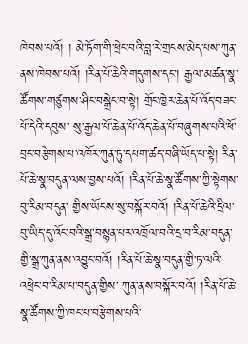ཁེབས་པའོ། ། མེ་ཏོག་གི་ཕྲེང་བའི་བླ་རེ་གྲངས་མེད་པས་ཀུན་ནས་ཁེབས་པའོ། །རིན་པོ་ཆེའི་གདུགས་དང་། རྒྱལ་མཚན་སྣ་ཚོགས་གཙུགས་ཤིང་བསྒྲེང་བ་སྟེ། གྲོང་ཁྱེར་ཆེན་པོ་འོད་བཟང་པོ་དེའི་དབུས་ སུ་རྒྱལ་པོ་ཆེན་པོ་འོད་ཆེན་པོ་བཞུགས་པའི་ཕོ་བྲང་བརྩེགས་པ་འཁོར་ཀུན་ཏུ་དཔག་ཚད་བཞི་ཡོད་པ་སྟེ། རིན་པོ་ཆེ་སྣ་བདུན་ལས་བྱས་པའོ། །རིན་པོ་ཆེ་སྣ་ཚོགས་ཀྱི་སྟེགས་བུ་རིམ་བདུན་ གྱིས་ཡོངས་སུ་བསྐོར་བའོ། །རིན་པོ་ཆེའི་དྲིལ་བུ་ཡིད་དུ་འོང་བའི་སྒྲ་བསྙན་པར་འཁྲོལ་བའི་དྲ་བ་རིམ་བདུན་གྱི་སྒྲ་ཀུན་ནས་འབྱུང་བའོ། །རིན་པོ་ཆེ་སྣ་བདུན་གྱི་ཏ་ལའི་འཕྲེང་བ་རིམ་པ་བདུན་གྱིས་ ཀུན་ནས་བསྐོར་བའོ། །རིན་པོ་ཆེ་སྣ་ཚོགས་ཀྱི་ཁང་པ་བརྩེགས་པའི་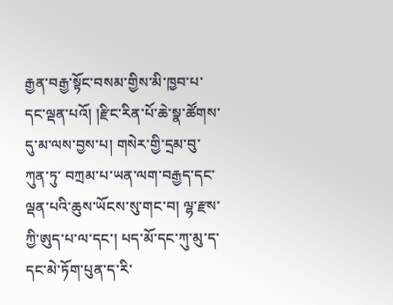རྒྱན་བརྒྱ་སྟོང་བསམ་གྱིས་མི་ཁྱབ་པ་དང་ལྡན་པའོ། །རྫིང་རིན་པོ་ཆེ་སྣ་ཚོགས་དུ་མ་ལས་བྱས་པ། གསེར་གྱི་དྲམ་བུ་ཀུན་ཏུ་ བཀྲམ་པ་ཡན་ལག་བརྒྱད་དང་ལྡན་པའི་ཆུས་ཡོངས་སུ་གང་བ། ལྷ་རྫས་ཀྱི་ཨུད་པ་ལ་དང་། པད་མོ་དང་ཀུ་མུ་ད་དང་མེ་ཏོག་པུན་ད་རི་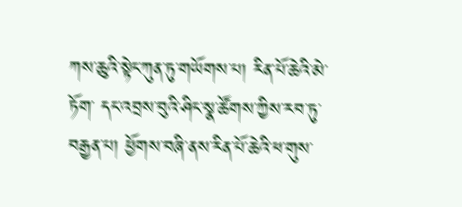ཀས་ཆུའི་སྟེང་ཀུན་ཏུ་གཡོགས་པ། རིན་པོ་ཆེའི་མེ་ཏོག་ དང་འབྲས་བུའི་ཤིང་སྣ་ཚོགས་ཀྱིས་རབ་ཏུ་བརྒྱན་པ། ཕྱོགས་བཞི་ནས་རིན་པོ་ཆེའི་ཕ་གུས་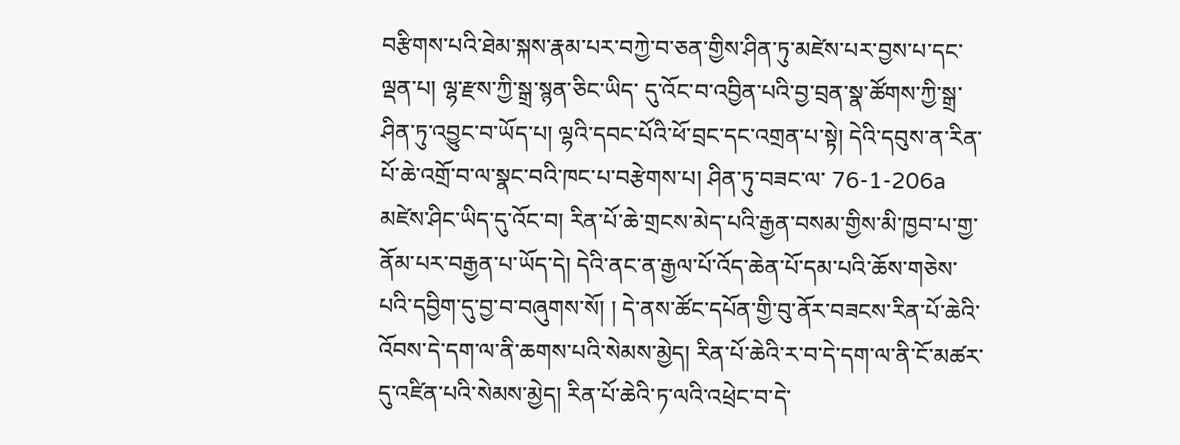བརྩིགས་པའི་ཐེམ་སྐས་རྣམ་པར་བཀྱེ་བ་ཅན་གྱིས་ཤིན་ཏུ་མཛེས་པར་བྱས་པ་དང་ལྡན་པ། ལྷ་རྫས་ཀྱི་སྒྲ་སྙན་ཅིང་ཡིད་ དུ་འོང་བ་འབྱིན་པའི་བྱ་བྲན་སྣ་ཚོགས་ཀྱི་སྒྲ་ཤིན་ཏུ་འབྱུང་བ་ཡོད་པ། ལྷའི་དབང་པོའི་ཕོ་བྲང་དང་འགྲན་པ་སྟེ། དེའི་དབུས་ན་རིན་པོ་ཆེ་འགྲོ་བ་ལ་སྣང་བའི་ཁང་པ་བརྩེགས་པ། ཤིན་ཏུ་བཟང་ལ་ 76-1-206a མཛེས་ཤིང་ཡིད་དུ་འོང་བ། རིན་པོ་ཆེ་གྲངས་མེད་པའི་རྒྱན་བསམ་གྱིས་མི་ཁྱབ་པ་གྱ་ནོམ་པར་བརྒྱན་པ་ཡོད་དེ། དེའི་ནང་ན་རྒྱལ་པོ་འོད་ཆེན་པོ་དམ་པའི་ཆོས་གཅེས་པའི་དབྱིག་དུ་བྱ་བ་བཞུགས་སོ། ། དེ་ནས་ཚོང་དཔོན་གྱི་བུ་ནོར་བཟངས་རིན་པོ་ཆེའི་འོབས་དེ་དག་ལ་ནི་ཆགས་པའི་སེམས་མྱེད། རིན་པོ་ཆེའི་ར་བ་དེ་དག་ལ་ནི་ངོ་མཚར་དུ་འཛིན་པའི་སེམས་མྱེད། རིན་པོ་ཆེའི་ཏ་ལའི་འཕྲེང་བ་དེ་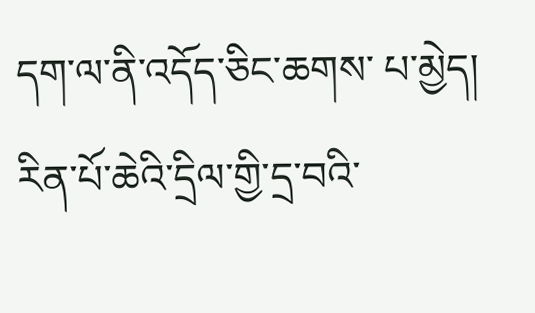དག་ལ་ནི་འདོད་ཅིང་ཆགས་ པ་མྱེད། རིན་པོ་ཆེའི་དྲིལ་གྱི་དྲ་བའི་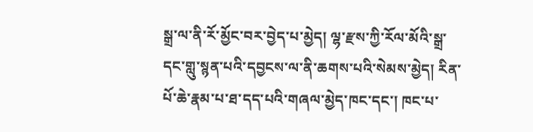སྒྲ་ལ་ནི་རོ་མྱོང་བར་བྱེད་པ་མྱེད། ལྷ་རྫས་ཀྱི་རོལ་མོའི་སྒྲ་དང་གླུ་སྙན་པའི་དབྱངས་ལ་ནི་ཆགས་པའི་སེམས་མྱེད། རིན་པོ་ཆེ་རྣམ་པ་ཐ་དད་པའི་གཞལ་མྱེད་ཁང་དང་། ཁང་པ་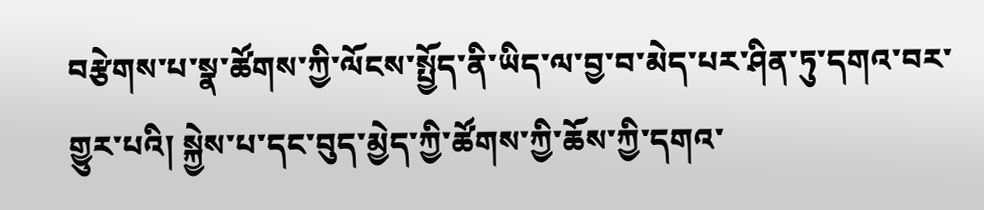བརྩེགས་པ་སྣ་ཚོགས་ཀྱི་ལོངས་སྤྱོད་ནི་ཡིད་ལ་བྱ་བ་མེད་པར་ཤིན་ཏུ་དགའ་བར་གྱུར་པའི། སྐྱེས་པ་དང་བུད་མྱེད་ཀྱི་ཚོགས་ཀྱི་ཆོས་ཀྱི་དགའ་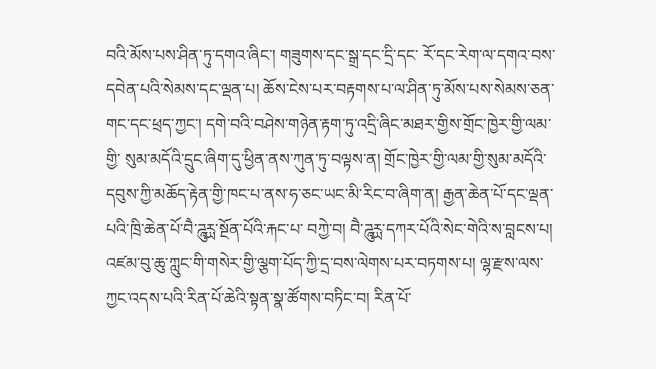བའི་མོས་པས་ཤིན་ཏུ་དགའ་ཞིང་། གཟུགས་དང་སྒྲ་དང་དྲི་དང་ རོ་དང་རེག་ལ་དགའ་བས་དབེན་པའི་སེམས་དང་ལྡན་པ། ཆོས་ངེས་པར་བརྟགས་པ་ལ་ཤིན་ཏུ་མོས་པས་སེམས་ཅན་གང་དང་ཕྲད་ཀྱང་། དགེ་བའི་བཤེས་གཉེན་རྟག་ཏུ་འདྲི་ཞིང་མཐར་གྱིས་གྲོང་ཁྱེར་གྱི་ལམ་གྱི་ སུམ་མདོའི་དྲུང་ཞིག་དུ་ཕྱིན་ནས་ཀུན་ཏུ་བལྟས་ན། གྲོང་ཁྱེར་གྱི་ལམ་གྱི་སུམ་མདོའི་དབུས་ཀྱི་མཆོད་རྟེན་གྱི་ཁང་པ་ནས་ཧ་ཅང་ཡང་མི་རིང་བ་ཞིག་ན། རྒྱན་ཆེན་པོ་དང་ལྡན་པའི་ཁྲི་ཆེན་པོ་བཻ་ཌཱུཪྻ་སྔོན་པོའི་རྐང་པ་ བཀྱེ་བ། བཻ་ཌཱུཪྻ་དཀར་པོའི་སེང་གེའི་ས་བླངས་པ། འཛམ་བུ་ཆུ་ཀླུང་གི་གསེར་གྱི་ལྕག་པོད་ཀྱི་དྲ་བས་ལེགས་པར་བཏགས་པ། ལྷ་རྫས་ལས་ཀྱང་འདས་པའི་རིན་པོ་ཆེའི་སྟན་སྣ་ཚོགས་བཏིང་བ། རིན་པོ་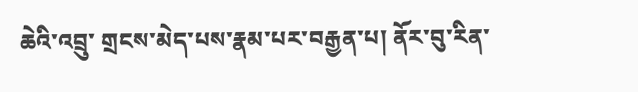ཆེའི་འབྲུ་ གྲངས་མེད་པས་རྣམ་པར་བརྒྱན་པ། ནོར་བུ་རིན་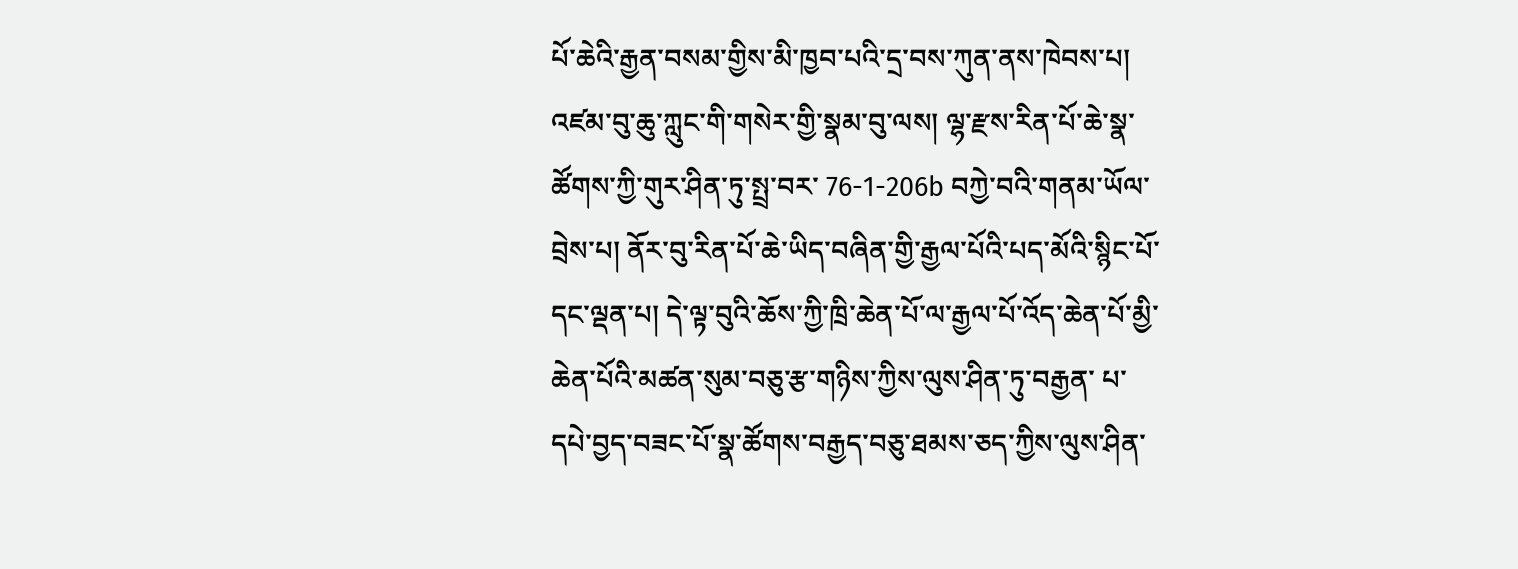པོ་ཆེའི་རྒྱན་བསམ་གྱིས་མི་ཁྱབ་པའི་དྲ་བས་ཀུན་ནས་ཁེབས་པ། འཛམ་བུ་ཆུ་ཀླུང་གི་གསེར་གྱི་སྣམ་བུ་ལས། ལྷ་རྫས་རིན་པོ་ཆེ་སྣ་ཚོགས་ཀྱི་གུར་ཤིན་ཏུ་སྤྲ་བར་ 76-1-206b བཀྱེ་བའི་གནམ་ཡོལ་བྲེས་པ། ནོར་བུ་རིན་པོ་ཆེ་ཡིད་བཞིན་གྱི་རྒྱལ་པོའི་པད་མོའི་སྙིང་པོ་དང་ལྡན་པ། དེ་ལྟ་བུའི་ཆོས་ཀྱི་ཁྲི་ཆེན་པོ་ལ་རྒྱལ་པོ་འོད་ཆེན་པོ་མྱི་ཆེན་པོའི་མཚན་སུམ་བཅུ་རྩ་གཉིས་ཀྱིས་ལུས་ཤིན་ཏུ་བརྒྱན་ པ་དཔེ་བྱད་བཟང་པོ་སྣ་ཚོགས་བརྒྱད་བཅུ་ཐམས་ཅད་ཀྱིས་ལུས་ཤིན་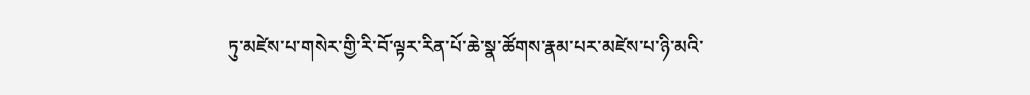ཏུ་མཛེས་པ་གསེར་གྱི་རི་བོ་ལྟར་རིན་པོ་ཆེ་སྣ་ཚོགས་རྣམ་པར་མཛེས་པ་ཉི་མའི་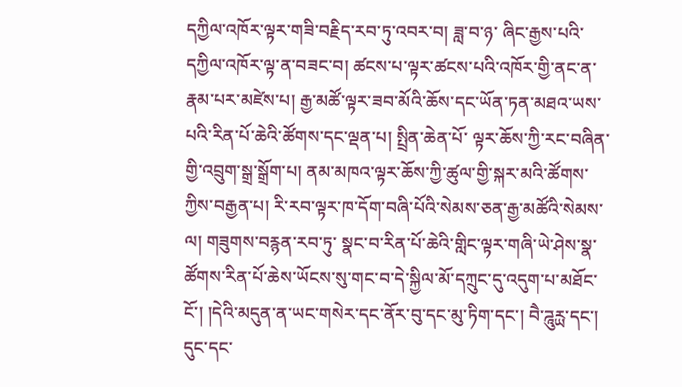དཀྱིལ་འཁོར་ལྟར་གཟི་བརྗིད་རབ་ཏུ་འབར་བ། ཟླ་བ་ཉ་ ཞིང་རྒྱས་པའི་དཀྱིལ་འཁོར་ལྟ་ན་བཟང་བ། ཚངས་པ་ལྟར་ཚངས་པའི་འཁོར་གྱི་ནང་ན་རྣམ་པར་མཛེས་པ། རྒྱ་མཚོ་ལྟར་ཟབ་མོའི་ཆོས་དང་ཡོན་ཏན་མཐའ་ཡས་པའི་རིན་པོ་ཆེའི་ཚོགས་དང་ལྡན་པ། སྤྲིན་ཆེན་པོ་ ལྟར་ཆོས་ཀྱི་རང་བཞིན་གྱི་འབྲུག་སྒྲ་སྒྲོག་པ། ནམ་མཁའ་ལྟར་ཆོས་ཀྱི་ཚུལ་གྱི་སྐར་མའི་ཚོགས་ཀྱིས་བརྒྱན་པ། རི་རབ་ལྟར་ཁ་དོག་བཞི་པོའི་སེམས་ཅན་རྒྱ་མཚོའི་སེམས་ལ། གཟུགས་བརྙན་རབ་ཏུ་ སྣང་བ་རིན་པོ་ཆེའི་གླིང་ལྟར་གཞི་ཡེ་ཤེས་སྣ་ཚོགས་རིན་པོ་ཆེས་ཡོངས་སུ་གང་བ་དེ་སྐྱིལ་མོ་དཀྲུང་དུ་འདུག་པ་མཐོང་ངོ་། །དེའི་མདུན་ན་ཡང་གསེར་དང་ནོར་བུ་དང་མུ་ཏིག་དང་། བཻ་ཌཱུཪྻ་དང་། དུང་དང་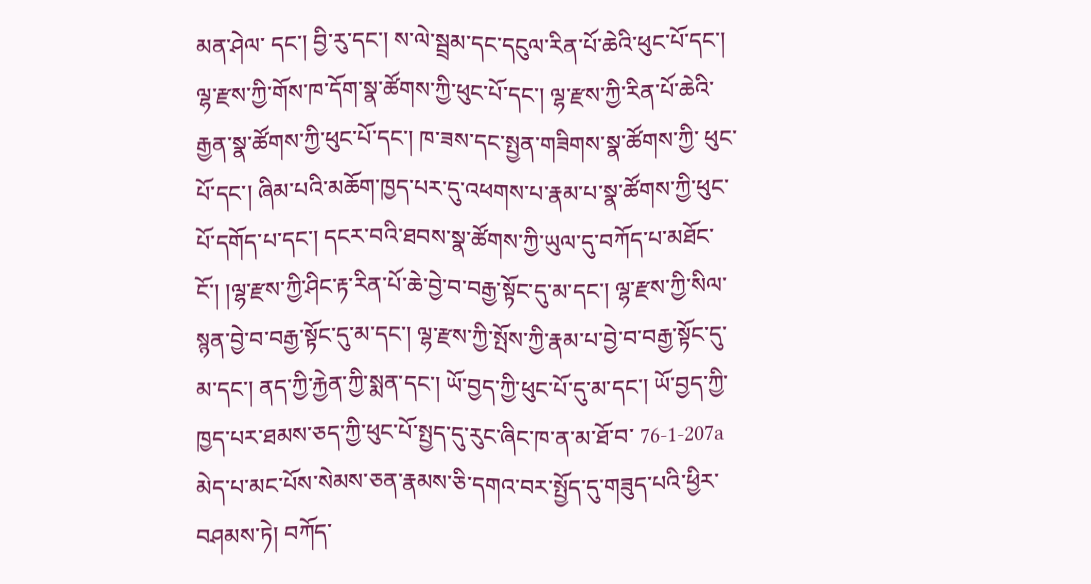མན་ཤེལ་ དང་། བྱི་རུ་དང་། ས་ལེ་སྦྲམ་དང་དངུལ་རིན་པོ་ཆེའི་ཕུང་པོ་དང་། ལྷ་རྫས་ཀྱི་གོས་ཁ་དོག་སྣ་ཚོགས་ཀྱི་ཕུང་པོ་དང་། ལྷ་རྫས་ཀྱི་རིན་པོ་ཆེའི་རྒྱན་སྣ་ཚོགས་ཀྱི་ཕུང་པོ་དང་། ཁ་ཟས་དང་སྤྱན་གཟིགས་སྣ་ཚོགས་ཀྱི་ ཕུང་པོ་དང་། ཞིམ་པའི་མཆོག་ཁྱད་པར་དུ་འཕགས་པ་རྣམ་པ་སྣ་ཚོགས་ཀྱི་ཕུང་པོ་དགོད་པ་དང་། དངར་བའི་ཐབས་སྣ་ཚོགས་ཀྱི་ཡུལ་དུ་བཀོད་པ་མཐོང་ངོ་། །ལྷ་རྫས་ཀྱི་ཤིང་རྟ་རིན་པོ་ཆེ་བྱེ་བ་བརྒྱ་སྟོང་དུ་མ་དང་། ལྷ་རྫས་ཀྱི་སིལ་སྙན་བྱེ་བ་བརྒྱ་སྟོང་དུ་མ་དང་། ལྷ་རྫས་ཀྱི་སྤོས་ཀྱི་རྣམ་པ་བྱེ་བ་བརྒྱ་སྟོང་དུ་མ་དང་། ནད་ཀྱི་རྐྱེན་ཀྱི་སྨན་དང་། ཡོ་བྱད་ཀྱི་ཕུང་པོ་དུ་མ་དང་། ཡོ་བྱད་ཀྱི་ཁྱད་པར་ཐམས་ཅད་ཀྱི་ཕུང་པོ་སྤྱད་དུ་རུང་ཞིང་ཁ་ན་མ་ཐོ་བ་ 76-1-207a མེད་པ་མང་པོས་སེམས་ཅན་རྣམས་ཅི་དགའ་བར་སྤྱོད་དུ་གཟུད་པའི་ཕྱིར་བཤམས་ཏེ། བཀོད་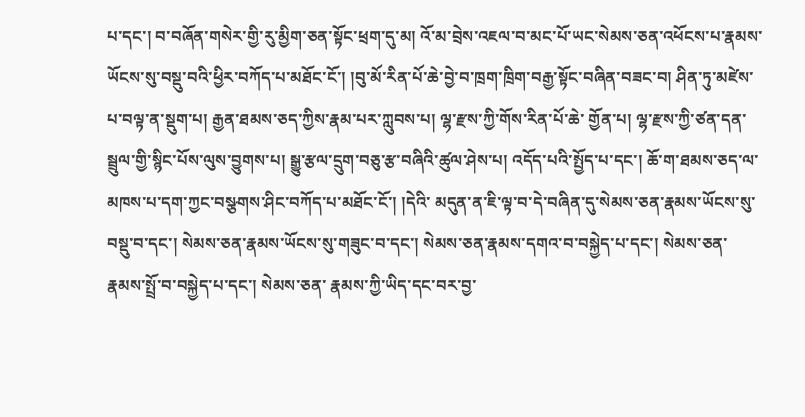པ་དང་། བ་བཞོན་གསེར་གྱི་རུ་མྱིག་ཅན་སྟོང་ཕྲག་དུ་མ། འོ་མ་བྲེས་འཇལ་བ་མང་པོ་ཡང་སེམས་ཅན་འཕོངས་པ་རྣམས་ ཡོངས་སུ་བསྡུ་བའི་ཕྱིར་བཀོད་པ་མཐོང་ངོ་། །བུ་མོ་རིན་པོ་ཆེ་བྱེ་བ་ཁྲག་ཁྲིག་བརྒྱ་སྟོང་བཞིན་བཟང་བ། ཤིན་ཏུ་མཛེས་པ་བལྟ་ན་སྡུག་པ། རྒྱན་ཐམས་ཅད་ཀྱིས་རྣམ་པར་ཀླུབས་པ། ལྷ་རྫས་ཀྱི་གོས་རིན་པོ་ཆེ་ གྱོན་པ། ལྷ་རྫས་ཀྱི་ཙན་དན་སྦྲུལ་གྱི་སྙིང་པོས་ལུས་བྱུགས་པ། སྒྱུ་རྩལ་དྲུག་བཅུ་རྩ་བཞིའི་ཚུལ་ཤེས་པ། འདོད་པའི་སྤྱོད་པ་དང་། ཆོ་ག་ཐམས་ཅད་ལ་མཁས་པ་དག་ཀྱང་བསྩགས་ཤིང་བཀོད་པ་མཐོང་ངོ་། །དེའི་ མདུན་ན་ཇི་ལྟ་བ་དེ་བཞིན་དུ་སེམས་ཅན་རྣམས་ཡོངས་སུ་བསྡུ་བ་དང་། སེམས་ཅན་རྣམས་ཡོངས་སུ་གཟུང་བ་དང་། སེམས་ཅན་རྣམས་དགའ་བ་བསྐྱེད་པ་དང་། སེམས་ཅན་རྣམས་སྤྲོ་བ་བསྐྱེད་པ་དང་། སེམས་ཅན་ རྣམས་ཀྱི་ཡིད་དང་བར་བྱ་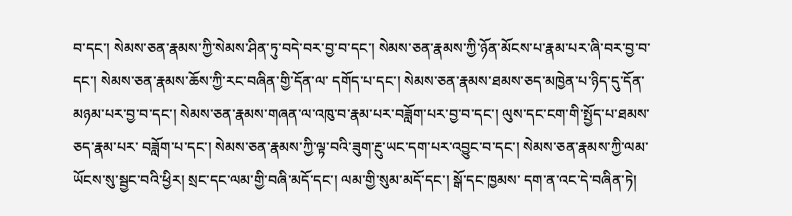བ་དང་། སེམས་ཅན་རྣམས་ཀྱི་སེམས་ཤིན་ཏུ་བདེ་བར་བྱ་བ་དང་། སེམས་ཅན་རྣམས་ཀྱི་ཉོན་མོངས་པ་རྣམ་པར་ཞི་བར་བྱ་བ་དང་། སེམས་ཅན་རྣམས་ཆོས་ཀྱི་རང་བཞིན་གྱི་དོན་ལ་ དགོད་པ་དང་། སེམས་ཅན་རྣམས་ཐམས་ཅད་མཁྱེན་པ་ཉིད་དུ་དོན་མཉམ་པར་བྱ་བ་དང་། སེམས་ཅན་རྣམས་གཞན་ལ་འཁུ་བ་རྣམ་པར་བཟློག་པར་བྱ་བ་དང་། ལུས་དང་ངག་གི་སྤྱོད་པ་ཐམས་ཅད་རྣམ་པར་ བཟློག་པ་དང་། སེམས་ཅན་རྣམས་ཀྱི་ལྟ་བའི་ཟུག་རྔུ་ཡང་དག་པར་འབྱུང་བ་དང་། སེམས་ཅན་རྣམས་ཀྱི་ལམ་ཡོངས་སུ་སྦྱང་བའི་ཕྱིར། སྲང་དང་ལམ་གྱི་བཞི་མདོ་དང་། ལམ་གྱི་སུམ་མདོ་དང་། སྒོ་དང་ཁྱམས་ དག་ན་འང་དེ་བཞིན་ཏེ།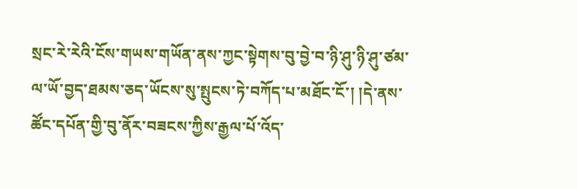སྲང་རེ་རེའི་ངོས་གཡས་གཡོན་ནས་ཀྱང་སྟེགས་བུ་བྱེ་བ་ཉི་ཤུ་ཉི་ཤུ་ཙམ་ལ་ཡོ་བྱད་ཐམས་ཅད་ཡོངས་སུ་སྤུངས་ཏེ་བཀོད་པ་མཐོང་ངོ་། །དེ་ནས་ཚོང་དཔོན་གྱི་བུ་ནོར་བཟངས་ཀྱིས་རྒྱལ་པོ་འོད་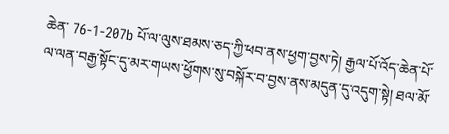ཆེན་ 76-1-207b པོ་ལ་ལུས་ཐམས་ཅད་ཀྱི་ཕབ་ནས་ཕྱག་བྱས་ཏེ། རྒྱལ་པོ་འོད་ཆེན་པོ་ལ་ལན་བརྒྱ་སྟོང་དུ་མར་གཡས་ཕྱོགས་སུ་བསྐོར་བ་བྱས་ནས་མདུན་དུ་འདུག་སྟེ། ཐལ་མོ་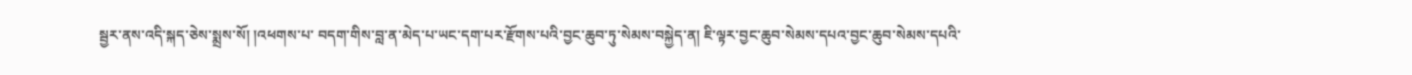སྦྱར་ནས་འདི་སྐད་ཅེས་སྨྲས་སོ། །འཕགས་པ་ བདག་གིས་བླ་ན་མེད་པ་ཡང་དག་པར་རྫོགས་པའི་བྱང་ཆུབ་ཏུ་སེམས་བསྐྱེད་ན། ཇི་ལྟར་བྱང་ཆུབ་སེམས་དཔའ་བྱང་ཆུབ་སེམས་དཔའི་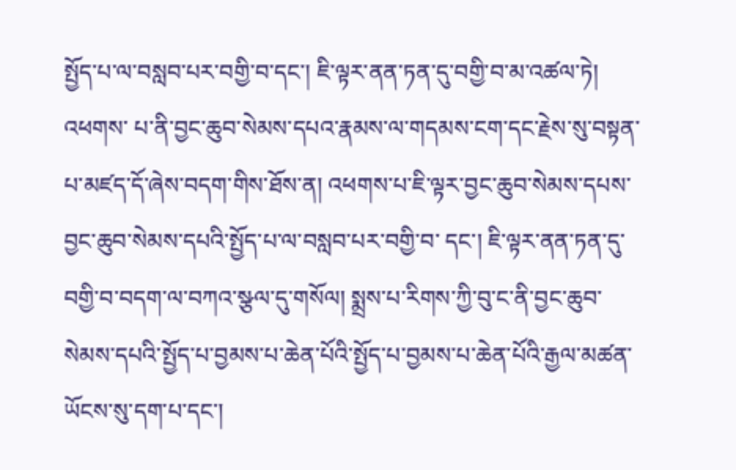སྤྱོད་པ་ལ་བསླབ་པར་བགྱི་བ་དང་། ཇི་ལྟར་ནན་ཏན་དུ་བགྱི་བ་མ་འཚལ་ཏེ། འཕགས་ པ་ནི་བྱང་ཆུབ་སེམས་དཔའ་རྣམས་ལ་གདམས་ངག་དང་རྗེས་སུ་བསྟན་པ་མཛད་དོ་ཞེས་བདག་གིས་ཐོས་ན། འཕགས་པ་ཇི་ལྟར་བྱང་ཆུབ་སེམས་དཔས་བྱང་ཆུབ་སེམས་དཔའི་སྤྱོད་པ་ལ་བསླབ་པར་བགྱི་བ་ དང་། ཇི་ལྟར་ནན་ཏན་དུ་བགྱི་བ་བདག་ལ་བཀའ་སྩལ་དུ་གསོལ། སྨྲས་པ་རིགས་ཀྱི་བུ་ང་ནི་བྱང་ཆུབ་སེམས་དཔའི་སྤྱོད་པ་བྱམས་པ་ཆེན་པོའི་སྤྱོད་པ་བྱམས་པ་ཆེན་པོའི་རྒྱལ་མཚན་ཡོངས་སུ་དག་པ་དང་།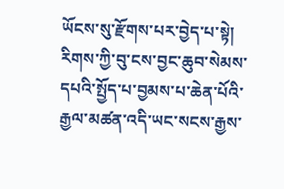ཡོངས་སུ་རྫོགས་པར་བྱེད་པ་སྟེ། རིགས་ཀྱི་བུ་ངས་བྱང་ཆུབ་སེམས་དཔའི་སྤྱོད་པ་བྱམས་པ་ཆེན་པོའི་རྒྱལ་མཚན་འདི་ཡང་སངས་རྒྱས་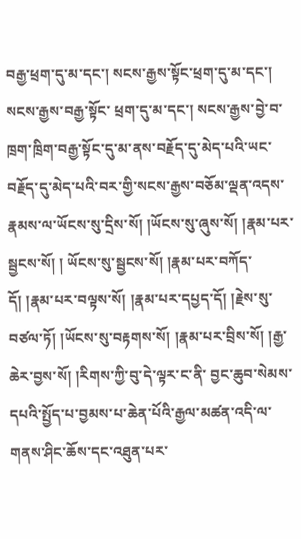བརྒྱ་ཕྲག་དུ་མ་དང་། སངས་རྒྱས་སྟོང་ཕྲག་དུ་མ་དང་། སངས་རྒྱས་བརྒྱ་སྟོང་ ཕྲག་དུ་མ་དང་། སངས་རྒྱས་བྱེ་བ་ཁྲག་ཁྲིག་བརྒྱ་སྟོང་དུ་མ་ནས་བརྗོད་དུ་མེད་པའི་ཡང་བརྗོད་དུ་མེད་པའི་བར་གྱི་སངས་རྒྱས་བཅོམ་ལྡན་འདས་རྣམས་ལ་ཡོངས་སུ་དྲིས་སོ། །ཡོངས་སུ་ཞུས་སོ། །རྣམ་པར་སྦྱངས་སོ། ། ཡོངས་སུ་སྦྱངས་སོ། །རྣམ་པར་བཀོད་དོ། །རྣམ་པར་བལྟས་སོ། །རྣམ་པར་དཔྱད་དོ། །རྗེས་སུ་བཙལ་ཏོ། །ཡོངས་སུ་བརྟགས་སོ། །རྣམ་པར་བྲིས་སོ། །རྒྱ་ཆེར་བྱས་སོ། །རིགས་ཀྱི་བུ་དེ་ལྟར་ང་ནི་ བྱང་ཆུབ་སེམས་དཔའི་སྤྱོད་པ་བྱམས་པ་ཆེན་པོའི་རྒྱལ་མཚན་འདི་ལ་གནས་ཤིང་ཆོས་དང་འཐུན་པར་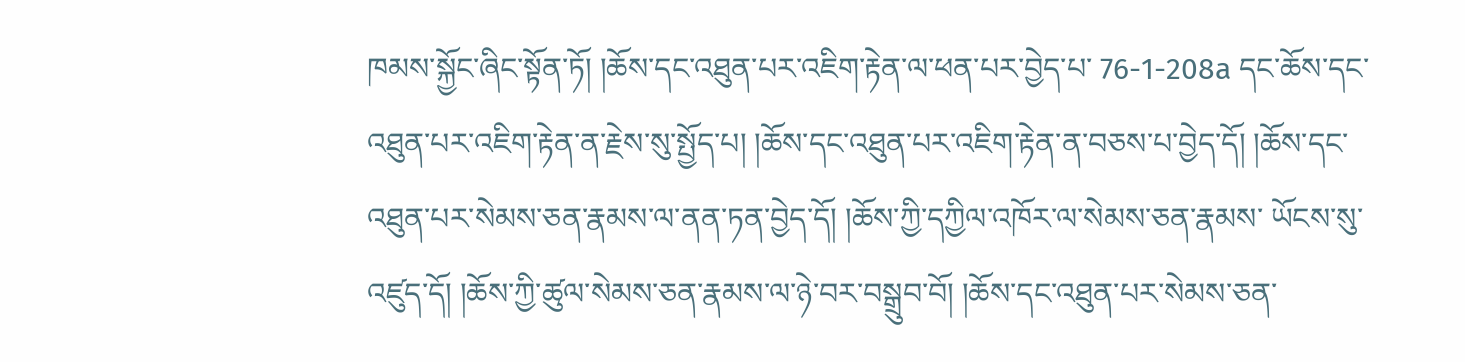ཁམས་སྐྱོང་ཞིང་སྟོན་ཏོ། །ཆོས་དང་འཐུན་པར་འཇིག་རྟེན་ལ་ཕན་པར་བྱེད་པ་ 76-1-208a དང་ཆོས་དང་འཐུན་པར་འཇིག་རྟེན་ན་རྗེས་སུ་སྤྱོད་པ། །ཆོས་དང་འཐུན་པར་འཇིག་རྟེན་ན་བཅས་པ་བྱེད་དོ། །ཆོས་དང་འཐུན་པར་སེམས་ཅན་རྣམས་ལ་ནན་ཏན་བྱེད་དོ། །ཆོས་ཀྱི་དཀྱིལ་འཁོར་ལ་སེམས་ཅན་རྣམས་ ཡོངས་སུ་འཛུད་དོ། །ཆོས་ཀྱི་ཚུལ་སེམས་ཅན་རྣམས་ལ་ཉེ་བར་བསྒྲུབ་བོ། །ཆོས་དང་འཐུན་པར་སེམས་ཅན་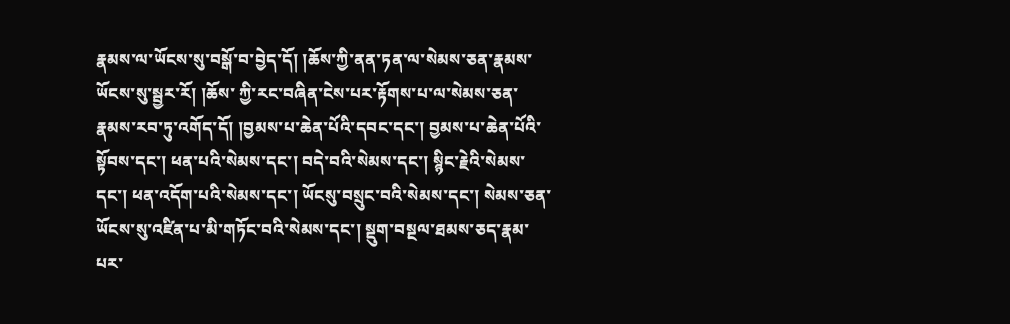རྣམས་ལ་ཡོངས་སུ་བསྒོ་བ་བྱེད་དོ། །ཆོས་ཀྱི་ནན་ཏན་ལ་སེམས་ཅན་རྣམས་ཡོངས་སུ་སྦྱར་རོ། །ཆོས་ ཀྱི་རང་བཞིན་ངེས་པར་རྟོགས་པ་ལ་སེམས་ཅན་རྣམས་རབ་ཏུ་འགོད་དོ། །བྱམས་པ་ཆེན་པོའི་དབང་དང་། བྱམས་པ་ཆེན་པོའི་སྟོབས་དང་། ཕན་པའི་སེམས་དང་། བདེ་བའི་སེམས་དང་། སྙིང་རྗེའི་སེམས་དང་། ཕན་འདོག་པའི་སེམས་དང་། ཡོངསུ་བསྲུང་བའི་སེམས་དང་། སེམས་ཅན་ཡོངས་སུ་འཛིན་པ་མི་གཏོང་བའི་སེམས་དང་། སྡུག་བསྔལ་ཐམས་ཅད་རྣམ་པར་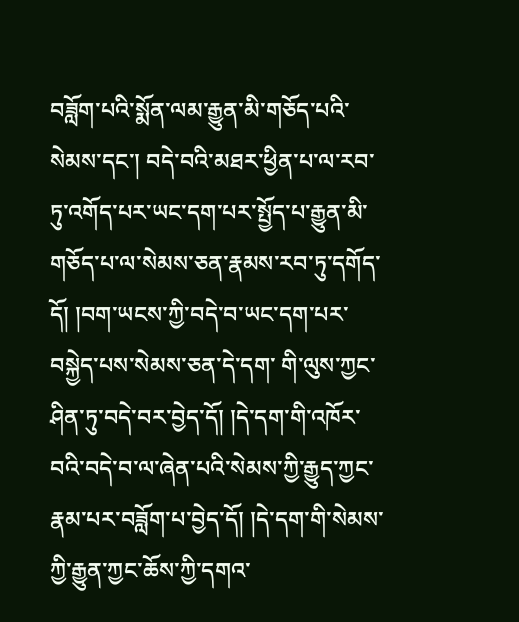བཟློག་པའི་སྨོན་ལམ་རྒྱུན་མི་གཅོད་པའི་ སེམས་དང་། བདེ་བའི་མཐར་ཕྱིན་པ་ལ་རབ་ཏུ་འགོད་པར་ཡང་དག་པར་སྤྱོད་པ་རྒྱུན་མི་གཅོད་པ་ལ་སེམས་ཅན་རྣམས་རབ་ཏུ་དགོད་དོ། །བག་ཡངས་ཀྱི་བདེ་བ་ཡང་དག་པར་བསྐྱེད་པས་སེམས་ཅན་དེ་དག་ གི་ལུས་ཀྱང་ཤིན་ཏུ་བདེ་བར་བྱེད་དོ། །དེ་དག་གི་འཁོར་བའི་བདེ་བ་ལ་ཞེན་པའི་སེམས་ཀྱི་རྒྱུད་ཀྱང་རྣམ་པར་བཟློག་པ་བྱེད་དོ། །དེ་དག་གི་སེམས་ཀྱི་རྒྱུན་ཀྱང་ཆོས་ཀྱི་དགའ་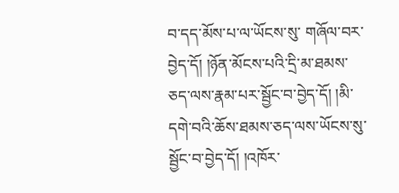བ་དད་མོས་པ་ལ་ཡོངས་སུ་ གཞོལ་བར་བྱེད་དོ། །ཉོན་མོངས་པའི་དྲི་མ་ཐམས་ཅད་ལས་རྣམ་པར་སྦྱོང་བ་བྱེད་དོ། །མི་དགེ་བའི་ཆོས་ཐམས་ཅད་ལས་ཡོངས་སུ་སྦྱོང་བ་བྱེད་དོ། །འཁོར་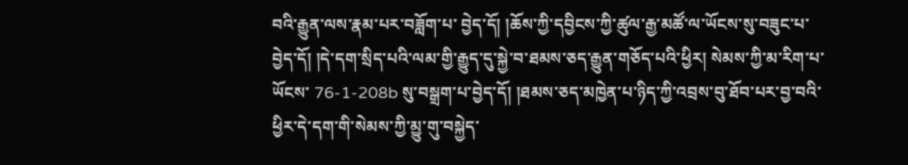བའི་རྒྱུན་ལས་རྣམ་པར་བཟློག་པ་ བྱེད་དོ། །ཆོས་ཀྱི་དབྱིངས་ཀྱི་ཚུལ་རྒྱ་མཚོ་ལ་ཡོངས་སུ་བཟུང་པ་བྱེད་དོ། །དེ་དག་སྲིད་པའི་ལམ་གྱི་རྒྱུད་དུ་སྐྱེ་བ་ཐམས་ཅད་རྒྱུན་གཅོད་པའི་ཕྱིར། སེམས་ཀྱི་མ་རིག་པ་ཡོངས་ 76-1-208b སུ་བསྒྲག་པ་བྱེད་དོ། །ཐམས་ཅད་མཁྱེན་པ་ཉིད་ཀྱི་འབྲས་བུ་ཐོབ་པར་བྱ་བའི་ཕྱིར་དེ་དག་གི་སེམས་ཀྱི་མྱུ་གུ་བསྐྱེད་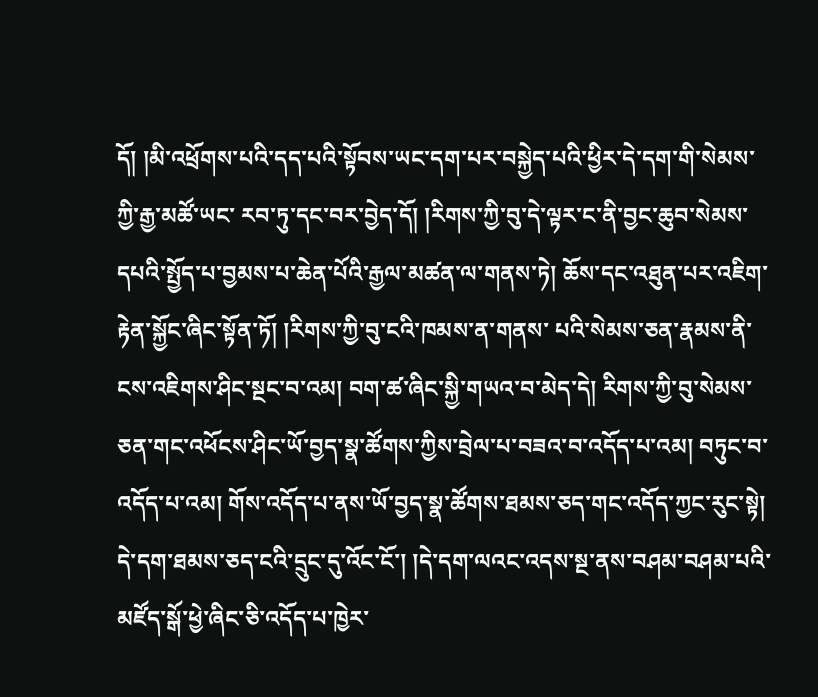དོ། །མི་འཕྲོགས་པའི་དད་པའི་སྟོབས་ཡང་དག་པར་བསྐྱེད་པའི་ཕྱིར་དེ་དག་གི་སེམས་ཀྱི་རྒྱ་མཚོ་ཡང་ རབ་ཏུ་དང་བར་བྱེད་དོ། །རིགས་ཀྱི་བུ་དེ་ལྟར་ང་ནི་བྱང་ཆུབ་སེམས་དཔའི་སྤྱོད་པ་བྱམས་པ་ཆེན་པོའི་རྒྱལ་མཚན་ལ་གནས་ཏེ། ཆོས་དང་འཐུན་པར་འཇིག་རྟེན་སྐྱོང་ཞིང་སྟོན་ཏོ། །རིགས་ཀྱི་བུ་ངའི་ཁམས་ན་གནས་ པའི་སེམས་ཅན་རྣམས་ནི་ངས་འཇིགས་ཤིང་སྔང་བ་འམ། བག་ཚ་ཞིང་སྐྱི་གཡའ་བ་མེད་དེ། རིགས་ཀྱི་བུ་སེམས་ཅན་གང་འཕོངས་ཤིང་ཡོ་བྱད་སྣ་ཚོགས་ཀྱིས་བྲེལ་པ་བཟའ་བ་འདོད་པ་འམ། བཏུང་བ་འདོད་པ་འམ། གོས་འདོད་པ་ནས་ཡོ་བྱད་སྣ་ཚོགས་ཐམས་ཅད་གང་འདོད་ཀྱང་རུང་སྟེ། དེ་དག་ཐམས་ཅད་ངའི་དྲུང་དུ་འོང་ངོ་། །དེ་དག་ལའང་འདས་སྔ་ནས་བཤམ་བཤམ་པའི་མཛོད་སྒོ་ཕྱེ་ཞིང་ཅི་འདོད་པ་ཁྱེར་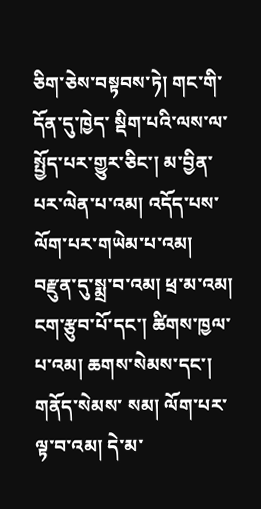ཅིག་ཅེས་བསྟབས་ཏེ། གང་གི་དོན་དུ་ཁྱེད་ སྡིག་པའི་ལས་ལ་སྤྱོད་པར་གྱུར་ཅིང་། མ་བྱིན་པར་ལེན་པ་འམ། འདོད་པས་ལོག་པར་གཡེམ་པ་འམ། བརྫུན་དུ་སྨྲ་བ་འམ། ཕྲ་མ་འམ། ངག་རྩུབ་པོ་དང་། ཚིགས་ཁྱལ་པ་འམ། ཆགས་སེམས་དང་། གནོད་སེམས་ སམ། ལོག་པར་ལྟ་བ་འམ། དེ་མ་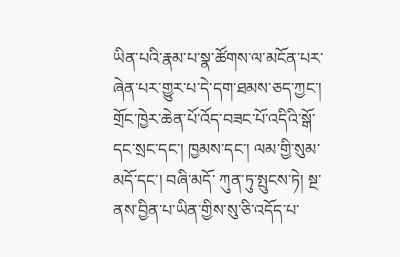ཡིན་པའི་རྣམ་པ་སྣ་ཚོགས་ལ་མངོན་པར་ཞེན་པར་གྱུར་པ་དེ་དག་ཐམས་ཅད་ཀྱང་། གྲོང་ཁྱེར་ཆེན་པོ་འོད་བཟང་པོ་འདིའི་སྒོ་དང་སྲང་དང་། ཁྱམས་དང་། ལམ་གྱི་སུམ་མདོ་དང་། བཞི་མདོ་ ཀུན་ཏུ་སྤུངས་ཏེ། སྔ་ནས་བྱིན་པ་ཡིན་གྱིས་སུ་ཅི་འདོད་པ་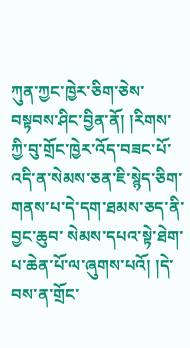ཀུན་ཀྱང་ཁྱེར་ཅིག་ཅེས་བསྟབས་ཤིང་བྱིན་ནོ། །རིགས་ཀྱི་བུ་གྲོང་ཁྱེར་འོད་བཟང་པོ་འདི་ན་སེམས་ཅན་ཇི་སྙེད་ཅིག་གནས་པ་དེ་དག་ཐམས་ཅད་ནི་བྱང་ཆུབ་ སེམས་དཔའ་སྟེ་ཐེག་པ་ཆེན་པོ་ལ་ཞུགས་པའོ། །དེ་བས་ན་གྲོང་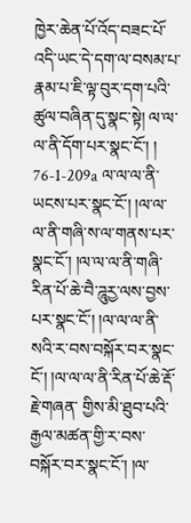ཁྱེར་ཆེན་པོ་འོད་བཟང་པོ་འདི་ཡང་དེ་དག་ལ་བསམ་པ་རྣམ་པ་ཇི་ལྟ་བུར་དག་པའི་ཚུལ་བཞིན་དུ་སྣང་སྟེ། ལ་ལ་ལ་ནི་དོག་པར་སྣང་ངོ་། ། 76-1-209a ལ་ལ་ལ་ནི་ཡངས་པར་སྣང་ངོ་། །ལ་ལ་ལ་ནི་གཞི་ས་ལ་གནས་པར་སྣང་ངོ་། །ལ་ལ་ལ་ནི་གཞི་རིན་པོ་ཆེ་བཻ་ཌཱུརྱ་ལས་བྱས་པར་སྣང་ངོ་། །ལ་ལ་ལ་ནི་སའི་ར་བས་བསྐོར་བར་སྣང་ངོ་། །ལ་ལ་ལ་ནི་རིན་པོ་ཆེ་རྡོ་རྗེ་གཞན་ གྱིས་མི་ཐུབ་པའི་རྒྱལ་མཚན་གྱི་ར་བས་བསྐོར་བར་སྣང་ངོ་། །ལ་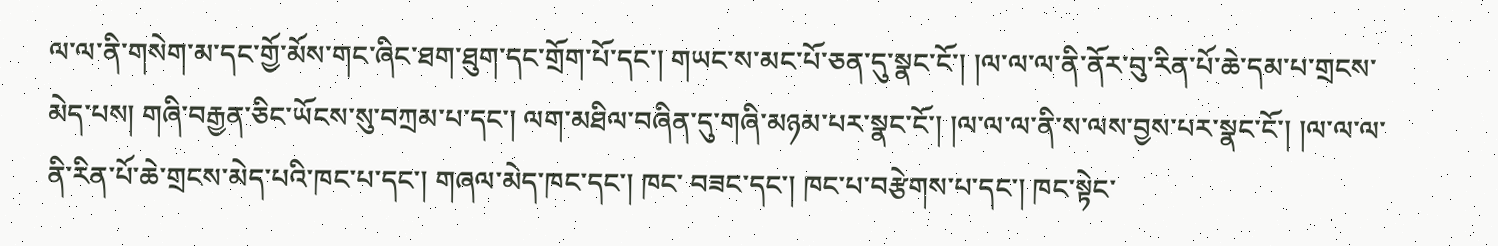ལ་ལ་ནི་གསེག་མ་དང་གྱོ་མོས་གང་ཞིང་ཐག་ཐུག་དང་གྲོག་པོ་དང་། གཡང་ས་མང་པོ་ཅན་དུ་སྣང་ངོ་། །ལ་ལ་ལ་ནི་ནོར་བུ་རིན་པོ་ཆེ་དམ་པ་གྲངས་མེད་པས། གཞི་བརྒྱན་ཅིང་ཡོངས་སུ་བཀྲམ་པ་དང་། ལག་མཐིལ་བཞིན་དུ་གཞི་མཉམ་པར་སྣང་ངོ་། །ལ་ལ་ལ་ནི་ས་ལས་བྱས་པར་སྣང་ངོ་། །ལ་ལ་ལ་ནི་རིན་པོ་ཆེ་གྲངས་མེད་པའི་ཁང་པ་དང་། གཞལ་མེད་ཁང་དང་། ཁང་ བཟང་དང་། ཁང་པ་བརྩེགས་པ་དང་། ཁང་སྟེང་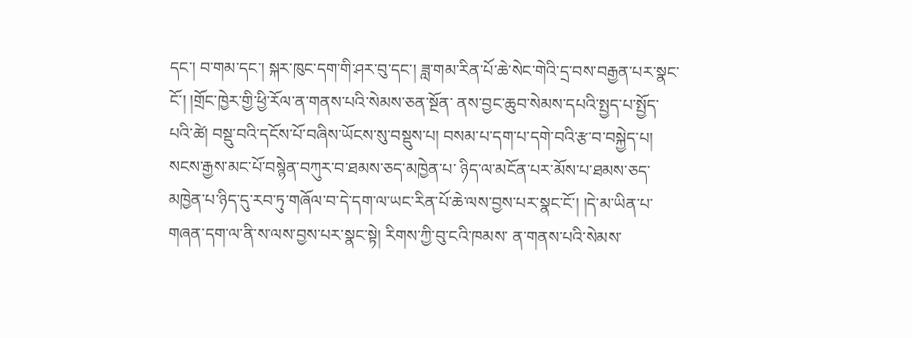དང་། བ་གམ་དང་། སྐར་ཁུང་དག་གི་ཤར་བུ་དང་། ཟླ་གམ་རིན་པོ་ཆེ་སེང་གེའི་དྲ་བས་བརྒྱན་པར་སྣང་ངོ་། །གྲོང་ཁྱེར་གྱི་ཕྱི་རོལ་ན་གནས་པའི་སེམས་ཅན་སྔོན་ ནས་བྱང་ཆུབ་སེམས་དཔའི་སྤྱད་པ་སྤྱོད་པའི་ཚེ། བསྡུ་བའི་དངོས་པོ་བཞིས་ཡོངས་སུ་བསྡུས་པ། བསམ་པ་དག་པ་དགེ་བའི་རྩ་བ་བསྐྱེད་པ། སངས་རྒྱས་མང་པོ་བསྙེན་བཀུར་བ་ཐམས་ཅད་མཁྱེན་པ་ ཉིད་ལ་མངོན་པར་མོས་པ་ཐམས་ཅད་མཁྱེན་པ་ཉིད་དུ་རབ་ཏུ་གཞོལ་བ་དེ་དག་ལ་ཡང་རིན་པོ་ཆེ་ལས་བྱས་པར་སྣང་ངོ་། །དེ་མ་ཡིན་པ་གཞན་དག་ལ་ནི་ས་ལས་བྱས་པར་སྣང་སྟེ། རིགས་ཀྱི་བུ་ངའི་ཁམས་ ན་གནས་པའི་སེམས་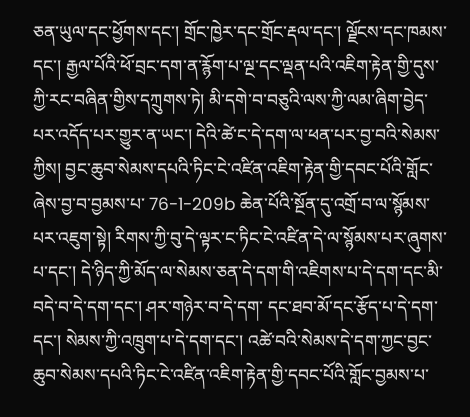ཅན་ཡུལ་དང་ཕྱོགས་དང་། གྲོང་ཁྱེར་དང་གྲོང་རྡལ་དང་། ལྗོངས་དང་ཁམས་དང་། རྒྱལ་པོའི་ཕོ་བྲང་དག་ན་རྙོག་པ་ལྔ་དང་ལྡན་པའི་འཇིག་རྟེན་གྱི་དུས་ཀྱི་རང་བཞིན་གྱིས་དཀྲུགས་ཏེ། མི་དགེ་བ་བཅུའི་ལས་ཀྱི་ལམ་ཞིག་བྱེད་པར་འདོད་པར་གྱུར་ན་ཡང་། དེའི་ཚེ་ང་དེ་དག་ལ་ཕན་པར་བྱ་བའི་སེམས་ཀྱིས། བྱང་ཆུབ་སེམས་དཔའི་ཏིང་ངེ་འཛིན་འཇིག་རྟེན་གྱི་དབང་པོའི་གློང་ཞེས་བྱ་བ་བྱམས་པ་ 76-1-209b ཆེན་པོའི་སྔོན་དུ་འགྲོ་བ་ལ་སྙོམས་པར་འཇུག་སྟེ། རིགས་ཀྱི་བུ་དེ་ལྟར་ང་ཏིང་ངེ་འཛིན་དེ་ལ་སྙོམས་པར་ཞུགས་པ་དང་། དེ་ཉིད་ཀྱི་མོད་ལ་སེམས་ཅན་དེ་དག་གི་འཇིགས་པ་དེ་དག་དང་མི་བདེ་བ་དེ་དག་དང་། ཤར་གཉེར་བ་དེ་དག་ དང་ཐབ་མོ་དང་རྩོད་པ་དེ་དག་དང་། སེམས་ཀྱི་འཁྲུག་པ་དེ་དག་དང་། འཚེ་བའི་སེམས་དེ་དག་ཀྱང་བྱང་ཆུབ་སེམས་དཔའི་ཏིང་ངེ་འཛིན་འཇིག་རྟེན་གྱི་དབང་པོའི་གློང་བྱམས་པ་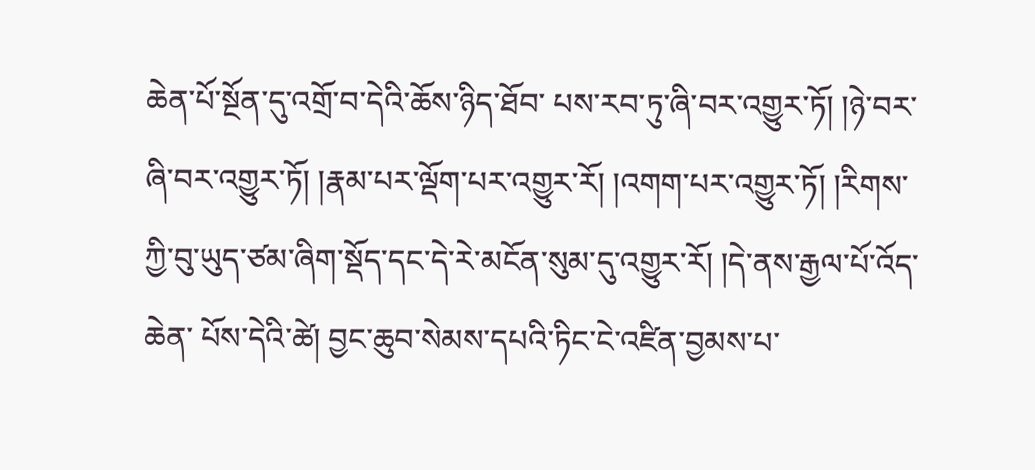ཆེན་པོ་སྔོན་དུ་འགྲོ་བ་དེའི་ཆོས་ཉིད་ཐོབ་ པས་རབ་ཏུ་ཞི་བར་འགྱུར་ཏོ། །ཉེ་བར་ཞི་བར་འགྱུར་ཏོ། །རྣམ་པར་ལྡོག་པར་འགྱུར་རོ། །འགག་པར་འགྱུར་ཏོ། །རིགས་ཀྱི་བུ་ཡུད་ཙམ་ཞིག་སྡོད་དང་དེ་རེ་མངོན་སུམ་དུ་འགྱུར་རོ། །དེ་ནས་རྒྱལ་པོ་འོད་ཆེན་ པོས་དེའི་ཚེ། བྱང་ཆུབ་སེམས་དཔའི་ཏིང་ངེ་འཛིན་བྱམས་པ་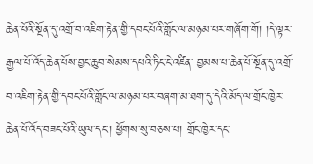ཆེན་པོའི་སྔོན་དུ་འགྲོ་བ་འཇིག་རྟེན་གྱི་དབང་པོའི་གློང་ལ་མཉམ་པར་གཞོག་གོ། །དེ་ལྟར་རྒྱལ་པོ་འོད་ཆེན་པོས་བྱང་ཆུབ་སེམས་དཔའི་ཏིང་ངེ་འཛིན་ བྱམས་པ་ཆེན་པོ་སྔོན་དུ་འགྲོ་བ་འཇིག་རྟེན་གྱི་དབང་པོའི་གློང་ལ་མཉམ་པར་བཞག་མ་ཐག་དུ་དེའི་མོད་ལ་གྲོང་ཁྱེར་ཆེན་པོ་འོད་བཟང་པོའི་ཡུལ་དང་། ཕྱོགས་སུ་བཅས་པ། གྲོང་ཁྱེར་དང་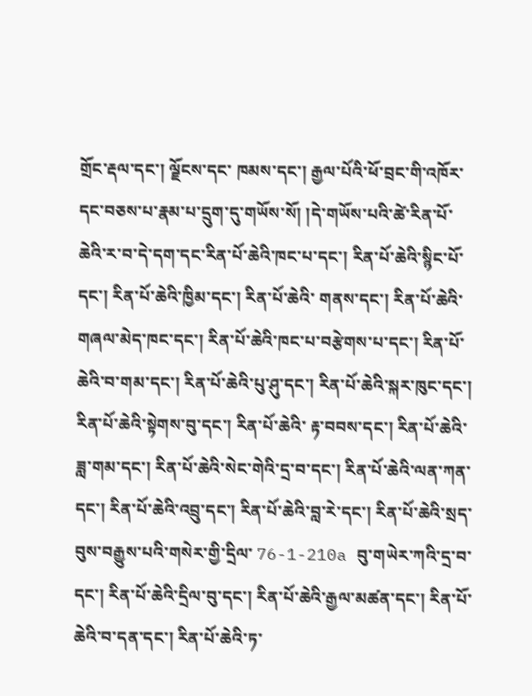གྲོང་རྡལ་དང་། ལྗོངས་དང་ ཁམས་དང་། རྒྱལ་པོའི་ཕོ་བྲང་གི་འཁོར་དང་བཅས་པ་རྣམ་པ་དྲུག་དུ་གཡོས་སོ། །དེ་གཡོས་པའི་ཚེ་རིན་པོ་ཆེའི་ར་བ་དེ་དག་དང་རིན་པོ་ཆེའི་ཁང་པ་དང་། རིན་པོ་ཆེའི་སྙིང་པོ་དང་། རིན་པོ་ཆེའི་ཁྱིམ་དང་། རིན་པོ་ཆེའི་ གནས་དང་། རིན་པོ་ཆེའི་གཞལ་མེད་ཁང་དང་། རིན་པོ་ཆེའི་ཁང་པ་བརྩེགས་པ་དང་། རིན་པོ་ཆེའི་བ་གམ་དང་། རིན་པོ་ཆེའི་པུ་ཤུ་དང་། རིན་པོ་ཆེའི་སྐར་ཁུང་དང་། རིན་པོ་ཆེའི་སྟེགས་བུ་དང་། རིན་པོ་ཆེའི་ རྟ་བབས་དང་། རིན་པོ་ཆེའི་ཟླ་གམ་དང་། རིན་པོ་ཆེའི་སེང་གེའི་དྲ་བ་དང་། རིན་པོ་ཆེའི་ལན་ཀན་དང་། རིན་པོ་ཆེའི་འབྲུ་དང་། རིན་པོ་ཆེའི་བླ་རེ་དང་། རིན་པོ་ཆེའི་སྲད་བུས་བརྒྱུས་པའི་གསེར་གྱི་དྲིལ་ 76-1-210a བུ་གཡེར་ཀའི་དྲ་བ་དང་། རིན་པོ་ཆེའི་དྲིལ་བུ་དང་། རིན་པོ་ཆེའི་རྒྱལ་མཚན་དང་། རིན་པོ་ཆེའི་བ་དན་དང་། རིན་པོ་ཆེའི་ཏ་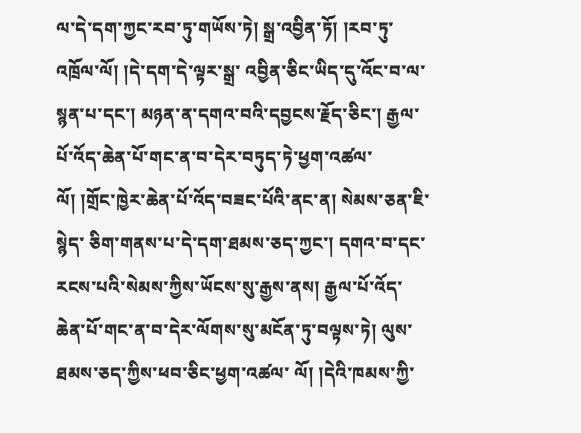ལ་དེ་དག་ཀྱང་རབ་ཏུ་གཡོས་ཏེ། སྒྲ་འབྱིན་ཏོ། །རབ་ཏུ་འཁྲོལ་ལོ། །དེ་དག་དེ་ལྟར་སྒྲ་ འབྱིན་ཅིང་ཡིད་དུ་འོང་བ་ལ་སྙན་པ་དང་། མཉན་ན་དགའ་བའི་དབྱངས་རྗོད་ཅིང་། རྒྱལ་པོ་འོད་ཆེན་པོ་གང་ན་བ་དེར་བཏུད་ཏེ་ཕྱག་འཚལ་ལོ། །གྲོང་ཁྱེར་ཆེན་པོ་འོད་བཟང་པོའི་ནང་ན། སེམས་ཅན་ཇི་སྙེད་ ཅིག་གནས་པ་དེ་དག་ཐམས་ཅད་ཀྱང་། དགའ་བ་དང་རངས་པའི་སེམས་ཀྱིས་ཡོངས་སུ་རྒྱས་ནས། རྒྱལ་པོ་འོད་ཆེན་པོ་གང་ན་བ་དེར་ལོགས་སུ་མངོན་ཏུ་བལྟས་ཏེ། ལུས་ཐམས་ཅད་ཀྱིས་ཕབ་ཅིང་ཕྱག་འཚལ་ ལོ། །དེའི་ཁམས་ཀྱི་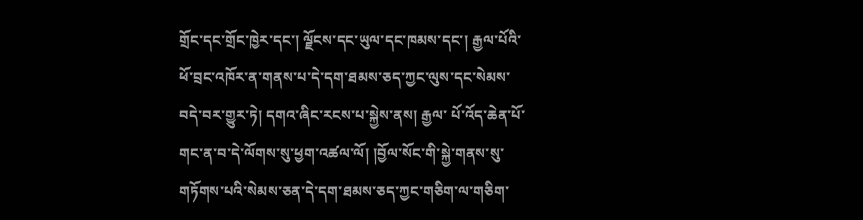གྲོང་དང་གྲོང་ཁྱེར་དང་། ལྗོངས་དང་ཡུལ་དང་ཁམས་དང་། རྒྱལ་པོའི་ཕོ་བྲང་འཁོར་ན་གནས་པ་དེ་དག་ཐམས་ཅད་ཀྱང་ལུས་དང་སེམས་བདེ་བར་གྱུར་ཏེ། དགའ་ཞིང་རངས་པ་སྐྱེས་ནས། རྒྱལ་ པོ་འོད་ཆེན་པོ་གང་ན་བ་དེ་ལོགས་སུ་ཕྱག་འཚལ་ལོ། །བྱོལ་སོང་གི་སྐྱེ་གནས་སུ་གཏོགས་པའི་སེམས་ཅན་དེ་དག་ཐམས་ཅད་ཀྱང་གཅིག་ལ་གཅིག་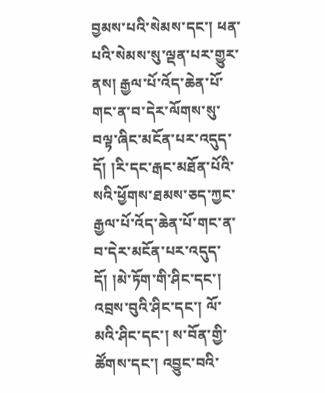བྱམས་པའི་སེམས་དང་། ཕན་པའི་སེམས་སུ་ལྡན་པར་གྱུར་ནས། རྒྱལ་པོ་འོད་ཆེན་པོ་གང་ན་བ་དེར་ལོགས་སུ་བལྟ་ཞིང་མངོན་པར་འདུད་དོ། །རི་དང་རྒང་མཐོན་པོའི་སའི་ཕྱོགས་ཐམས་ཅད་ཀྱང་རྒྱལ་པོ་འོད་ཆེན་པོ་གང་ན་བ་དེར་མངོན་པར་འདུད་དོ། །མེ་ཏོག་གི་ཤིང་དང་། འབྲས་བུའི་ཤིང་དང་། ལོ་མའི་ཤིང་དང་། ས་བོན་གྱི་ཚོགས་དང་། འབྱུང་བའི་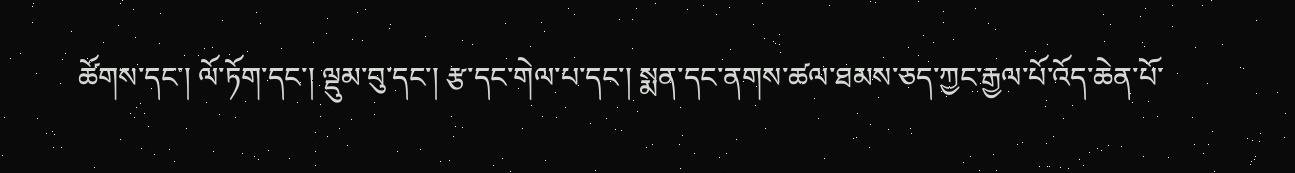ཚོགས་དང་། ལོ་ཏོག་དང་། ལྡུམ་བུ་དང་། རྩ་དང་གེལ་པ་དང་། སྨན་དང་ནགས་ཚལ་ཐམས་ཅད་ཀྱང་རྒྱལ་པོ་འོད་ཆེན་པོ་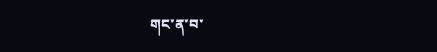གང་ན་བ་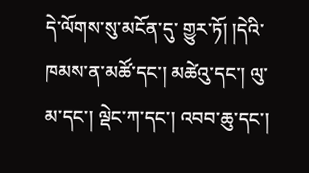དེ་ལོགས་སུ་མངོན་དུ་ གྱུར་ཏོ། །དེའི་ཁམས་ན་མཚོ་དང་། མཚེའུ་དང་། ལུ་མ་དང་། ལྡེང་ཀ་དང་། འབབ་ཆུ་དང་།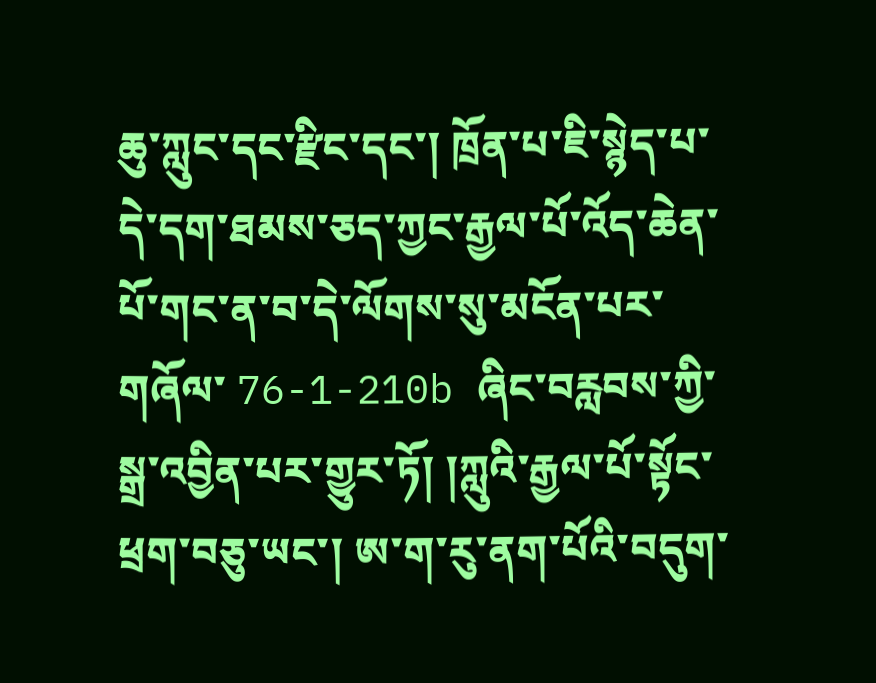ཆུ་ཀླུང་དང་རྫིང་དང་། ཁྲོན་པ་ཇི་སྙེད་པ་དེ་དག་ཐམས་ཅད་ཀྱང་རྒྱལ་པོ་འོད་ཆེན་པོ་གང་ན་བ་དེ་ལོགས་སུ་མངོན་པར་གཞོལ་ 76-1-210b ཞིང་བརླབས་ཀྱི་སྒྲ་འབྱིན་པར་གྱུར་ཏོ། །ཀླུའི་རྒྱལ་པོ་སྟོང་ཕྲག་བཅུ་ཡང་། ཨ་ག་རུ་ནག་པོའི་བདུག་